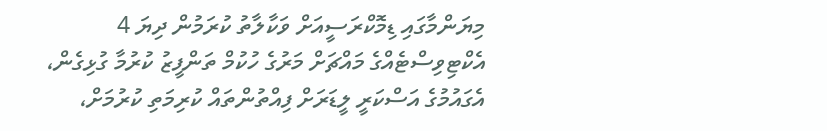މިޔަންމާގައި ޑިމޮކްރަސީއަށް ވަކާލާތު ކުރަމުން ދިޔަ 4 އެކްޓިވިސްޓެއްގެ މައްޗަށް މަރުގެ ހުކުމް ތަންފީޒު ކުރުމާ ގުޅިގެން، އެގައުމުގެ އަސްކަރީ ލީޑަރަށް ފިއްތުންތައް ކުރިމަތި ކުރުމަށް،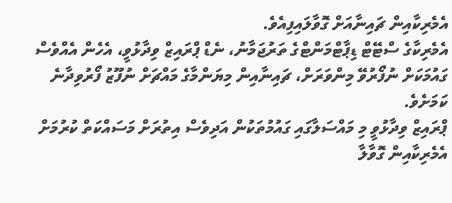އެމެރިކާއިން ޗައިނާއަށް ގޮވާލައިފިއެވެ.
އެމެރިކާގެ ސްޓޭޓް ޑިޕާޓްމަންޓްގެ ތަރުޖަމާނު، ނެޑް ޕްރައިޒް ވިދާޅުވީ، އެހެން އެއްވެސް ގައުމަކަށް ނުފޯރުވޭ މިންވަރަށް، ޗައިނާއިން މިޔަންމާގެ މައްޗަށް ނުފޫޒު ފޯރުވިދާނެ ކަމަށެވެ.
ޕްރައިޒް ވިދާޅުވީ މި މައްސަލާގައި ގައުމުތަކުން އަދިވެސް އިތުރަށް މަސައްކަތް ކުރުމަށް އެމެރިކާއިން ގޮވާލާ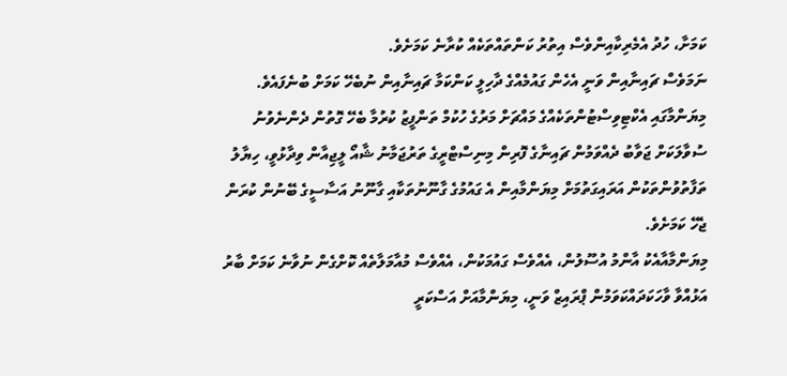ކަމަށާ، ހުދު އެމެރިކާއިންވެސް އިތުރު ކަންތައްތަކެއް ކުރާނެ ކަމަށެވެ.
ނަމަވެސް ޗައިނާއިން ވަނީ އެހެން ގައުމެއްގެ ދާހިލީ ކަންކަމާ ޗައިނާއިން ނުބެހޭ ކަމަށް ބުނެފައެވެ.
މިޔަންމާގައި އެކްޓިވިސްޓުންތަކެއްގެ މައްޗަށް މަރުގެ ހުކުމް ތަންފީޒު ކުރުމާ ބެހޭ ގޮތުން ދެންނެވުނު ސުވާލަކަށް ޖަވާބު ދެއްވަމުން ޗައިނާގެ ފޮރިން މިނިސްޓްރީގެ ތަރުޖަމާނު ޝާއޯ ލީޖިއާން ވިދާޅުވީ، ހިޔާލު ތަފާތުވުންތަކުން އަރައިގަތުމަށް މިޔަންމާއިން އެ ގައުމުގެ ގާނޫނުތަކާއި ގާނޫނު އަސާސީގެ ބޭނުން ކުރަން ޖެހޭ ކަމަށެވެ.
މިޔަންމާއާއެކު އާންމު އުސޫލުން، އެއްވެސް ގައުމަކުން، އެއްވެސް މުއާމަލާތެއް ކޮށްގެން ނުވާނެ ކަމަށް ބާރު އަޅުއްވާ ވާހަކަދައްކަވަމުން ޕްރައިޒް ވަނީ، މިޔަންމާއަށް އަސްކަރީ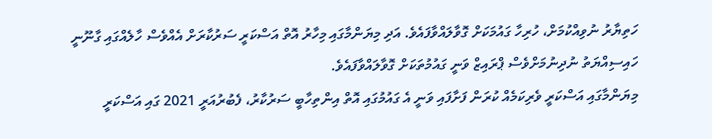ހަތިޔާރު ނުވިއްކުމަށް، ހުރިހާ ގައުމަކަށް ގޮވާލައްވާފައެވެ. އަދި މިޔަންމާގައި މިހާރު އޮތް އަސްކަރީ ސަރުކާރަށް އެއްވެސް ހާލެއްގައި ގާނޫނީ ހައިސިއްޔަތު ނުދިނުމަށްވެސް ޕްރައިޒް ވަނީ ގައުމުތަކަށް ގޮވާލައްވާފައެވެ.
މިޔަންމާގައި އަސްކަރީ ވެރިކަމެއް ކުރަން ފަށާފައި ވަނީ އެ ގައުމުގައި އޮތް އިންތިހާބީ ސަރުކާރު، ފެބުރުއަރީ 2021 ގައި އަސްކަރީ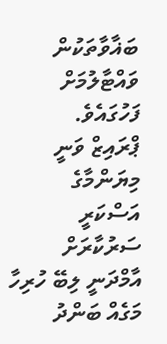ބަޣާވާތަކުން ވައްޓާލުމަށް ފަހުގައެވެ.
ޕްރައިޒް ވަނީ މިޔަންމާގެ އަސްކަރީ ސަރުކާރަށް އާމްދަނީ ލިބޭ ހުރިހާ މަގެއް ބަންދު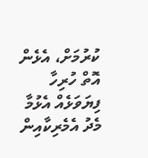ކުރުމަށް، އެޅެން އޮތް ހުރިހާ ފިޔަވަޅެއް އެޅުމާ މެދު އެމެރިކާއިން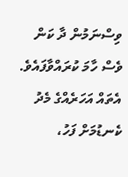ވިސްނަމުން ދާ ކަން ވެސް ހާމަ ކުރައްވާފައެވެ.
އެތައް އަހަރެއްގެ މެދު ކެނޑުމަށް ފަހު،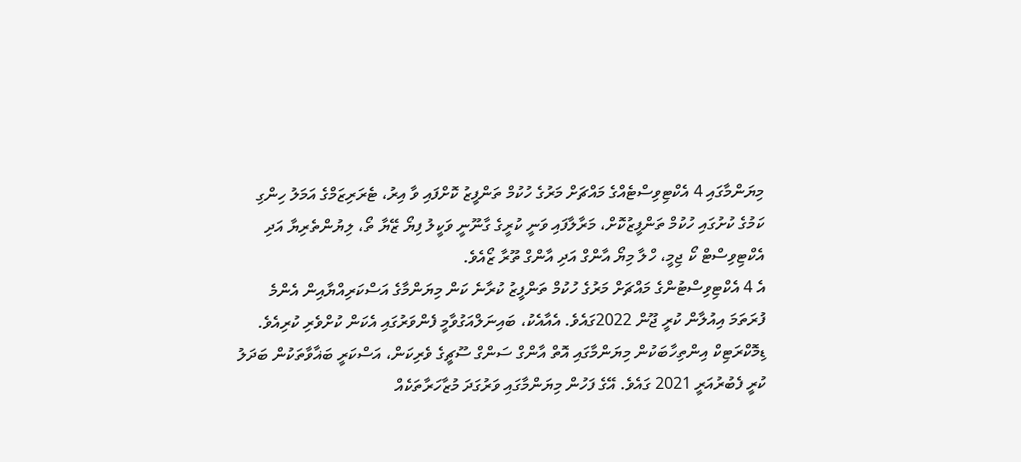މިޔަންމާގައި 4 އެކްޓިވިސްޓެއްގެ މައްޗަށް މަރުގެ ހުކުމް ތަންފީޒު ކޮށްފައި ވާ އިރު، ޓެރަރިޒަމްގެ އަމަލު ހިންގި ކަމުގެ ކުށުގައި ހުކުމް ތަންފީޒުކޮށް، މަރާލާފައި ވަނީ ކުރީގެ ގާނޫނީ ވަކީލު ފިޔޯ ޒޭޔާ ތޯ، ލިޔުންތެރިޔާ އަދި އެކްޓިވިސްޓް ކޯ ޖިމީ، ހްލާ މިޔޯ އާންގް އަދި އާންގް ތޫރާ ޒޯއެވެ.
އެ 4 އެކްޓިވިސްޓުންގެ މައްޗަށް މަރުގެ ހުކުމް ތަންފީޒު ކުރާނެ ކަން މިޔަންމާގެ އަސްކަރިއްޔާއިން އެންމެ ފުރަތަމަ އިއުލާން ކުރީ ޖޫން 2022ގައެވެ. އެއާއެކު، ބައިނަލްއަގުވާމީ ފެންވަރުގައި އެކަން ކުށްވެރި ކުރިއެވެ.
ޑިމޮކްރަޓިކް އިންތިހާބަކުން މިޔަންމާގައި އޮތް އާންގް ސަންގް ސޫޗީގެ ވެރިކަން، އަސްކަރީ ބަޣާވާތަކުން ބަދަލު ކުރީ ފެބުރުއަރީ 2021 ގައެވެ. އޭގެ ފަހުން މިޔަންމާގައި ވަރުގަދަ މުޒާހަރާތަކެއް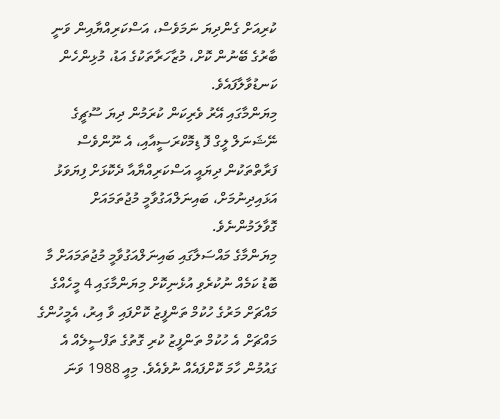ކުރިއަށް ގެންދިޔަ ނަމަވެސް، އަސްކަރިއްޔާއިން ވަނީ ބާރުގެ ބޭނުން ކޮށް، މުޒާހަރާތަކުގެ އަޑު، މުޅިންހެން ކަނޑުވާލާފައެވެ.
މިޔަންމާގައި އޭރު ވެރިކަން ކުރަމުން ދިޔަ ސޫޗީގެ ނޭޝަނަލް ލީގް ފޮ ޑިމޮކްރަސީއާއި، އެ ނޫންވެސް ފަރާތްތަކުން ދިޔައީ އަސްކަރިއްޔާއާ ދެކޮޅަށް ފިޔަވަޅު އަޅައިދިނުމަށް، ބައިނަލްއަގުވާމީ މުޖުތަމައަށް ގޮވާލަމުންނެވެ.
މިޔަންމާގެ މައްސަލާގައި ބައިނަލްއަގުވާމީ މުޖުތަމައަށް މާ ބޮޑު ކަމެއް ނުކުރެވި އުޅެނިކޮށް މިޔަންމާގައި 4 މީހެއްގެ މައްޗަށް މަރުގެ ހުކުމް ތަންފީޒު ކޮށްފައި ވާ އިރު، އެމީހުންގެ މައްޗަށް އެ ހުކުމް ތަންފީޒު ކުރި ގޮތުގެ ތަފްސީލެއް އެ ގައުމުން ހާމަ ކޮށްފައެއް ނުވެއެވެ. މިއީ 1988 ވަނަ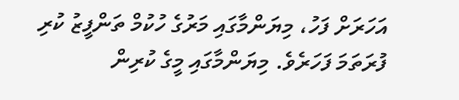އަހަރަށް ފަހު، މިޔަންމާގައި މަރުގެ ހުކުމް ތަންފީޒު ކުރި ފުރަތަމަ ފަހަރެވެ. މިޔަންމާގައި މީގެ ކުރިން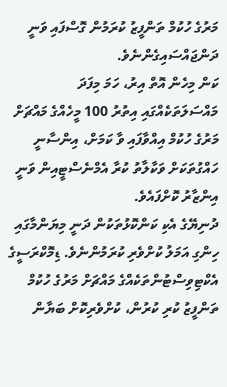މަރުގެ ހުކުމް ތަންފީޒު ކުރަމުން ގޮސްފައި ވަނީ ދަންޖައްސައިގެންނެވެ.
ކަން މިހެން އޮތް އިރު، ހަމަ މިފަދަ މައްސަލަތަކެއްގައި އިތުރު 100 މީހެއްގެ މައްޗަށް މަރުގެ ހުކުމް އިއްވާފައި ވާ ކަމަށް، އިންސާނީ ހައްގުތަކަށް ވަކާލާތު ކުރާ އެމްނެސްޓީއިން ވަނީ އިންޒާރު ކޮށްފައެވެ.
ދުނިޔޭގެ އެކި ކަންކޮޅުތަކުން ދަނީ މިޔަންމާގައި ހިންގި އަމަލު ކުށްވެރި ކުރަމުންނެވެ. ޑިމޮކްރަސީގެ އެކްޓިވިސްޓުންތަކެއްގެ މައްޗަށް މަރުގެ ހުކުމް ތަންފީޒު ކުރި ކުރުން، ކުށްވެރިކޮށް ބަޔާން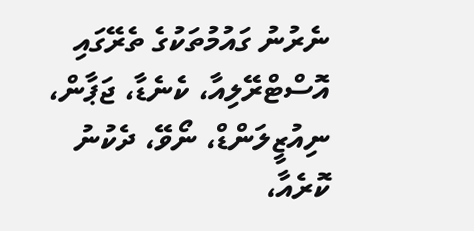ނެރުނު ގައުމުތަކުގެ ތެރޭގައި އޮސްޓްރޭލިއާ، ކެނެޑާ، ޖަޕާން، ނިއުޒީލަންޑް، ނޯވޭ، ދެކުނު ކޮރެއާ،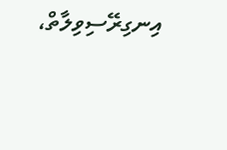އިނގިރޭސިވިލާތް،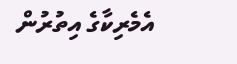އެމެރިކާގެ އިތުރުން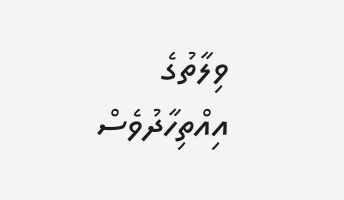ވިލާތުގެ އިއްތިހާދުވެސް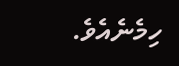ހިމެނެއެވެ.